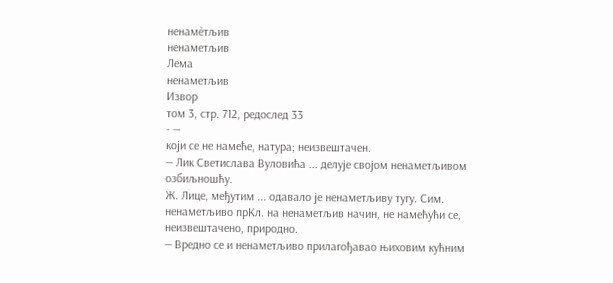ненамѐтљив
ненаметљив
Лема
ненаметљив
Извор
том 3, стр. 712, редослед 33
- —
који се не намеће, натура; неизвештачен.
— Лик Светислава Вуловића ... делује својом ненаметљивом озбиљношћу.
Ж. Лице, међутим ... одавало је ненаметљиву тугу. Сим. ненаметљиво прКл. на ненаметљив начин, не намећући се, неизвештачено, природно.
— Вредно се и ненаметљиво прилаrођавао њиховим кућним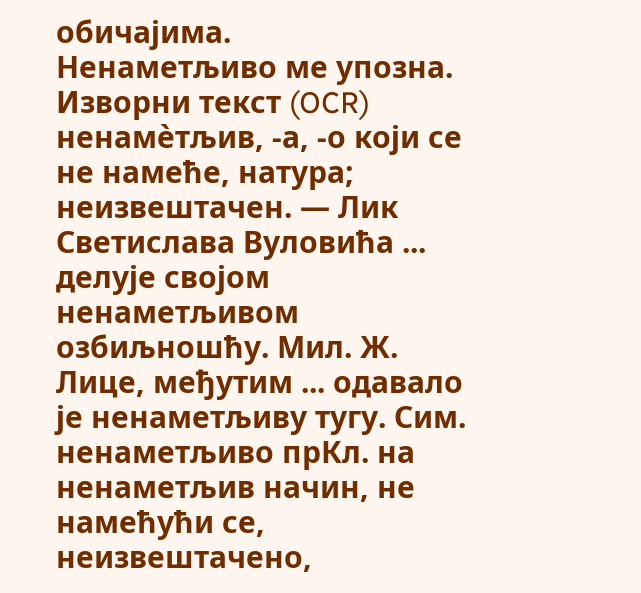обичајима.
Ненаметљиво ме упозна.
Изворни текст (OCR)
ненамѐтљив, -а, -о који се не намеће, натура; неизвештачен. — Лик Светислава Вуловића ... делује својом ненаметљивом озбиљношћу. Мил. Ж. Лице, међутим ... одавало је ненаметљиву тугу. Сим. ненаметљиво прКл. на ненаметљив начин, не намећући се, неизвештачено,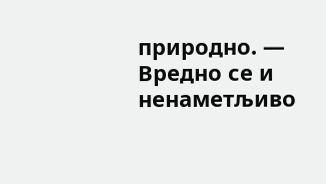природно. — Вредно се и ненаметљиво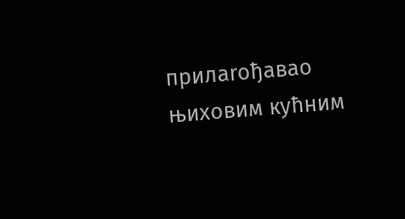прилаrођавао њиховим кућним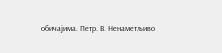обичајима. Петр. В. Ненаметљиво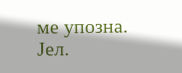ме упозна. Јел.